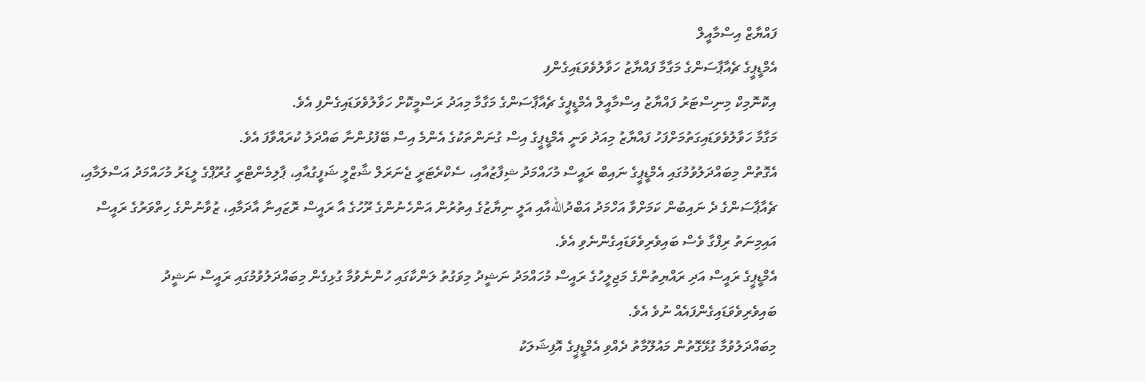ފައްޔާޒް އިސްމާއީލް
އެމްޑީޕީގެ ޗެއާޕާސަންގެ މަގާމާ ފައްޔާޒު ހަވާލުވެވަޑައިގެންފި
އިކޮނޮމިކް މިނިސްޓަރު ފައްޔާޒު އިސްމާއީލް އެމްޑީޕީގެ ޗެއާޕާސަންގެ މަގާމާ މިއަދު ރަސްމީކޮށް ހަވާލުވެވަޑައިގެންފި އެވެ.
މަގާމާ ހަވާލުވެވަޑައިގަތުމަށްފަހު ފައްޔާޒު މިއަދު ވަނީ އެމްޑީޕީގެ އިސް ގުނަންތަކުގެ އެންމެ އިސް ބޭފުޅުންނާ ބައްދަލު ކުރައްވާފަ އެވެ.
އެގޮތުން މިބައްދަލުވުމުގައި އެމްޑީޕީގެ ނައިބް ރައީސް މުހައްމަދު ޝިފާޒުއާއި، ސެކްރެޓަރީ ޖެނަރަލް ޝާޒްލީ ޝަފީގުއާއި، ޕާލިމެންޓްރީ ގުރޫޕްގެ ލީޑަރު މުހައްމަދު އަސްލަމާއި، ޗެއާޕާސަންގެ ދެ ނައިބުން ކަމަށްވާ އަހްމަދު އަބްދުاللهއާއި އަލީ ނިޔާޒުގެ އިތުރުން އަންހެނުންގެ ރޫހުގެ އާ ރައީސް ރޮޒައިނާ އާދަމާއި، ޒުވާނުންގެ ހިތްވަރުގެ ރައީސް އައިމިނަތު ރިފްގާ ވެސް ބައިވެރިވެވަޑައިގެންނެވި އެވެ.
އެމްޑީޕީގެ ރައީސް އަދި ރައްޔިތުންގެ މަޖިލީހުގެ ރައީސް މުހައްމަދު ނަޝީދު މިވަގުތު ލަންކާގައި ހުންނެވުމާ ގުޅިގެން މިބައްދަލުވުމުގައި ރައީސް ނަޝީދު ބައިވެރިވެވަޑައިގެންފައެއް ނުވެ އެވެ.
މިބައްދަލުވުމާ ގުޅޭގޮތުން މައުލޫމާތު ދެއްވި އެމްޑީޕީގެ އޮފިޝަލަކު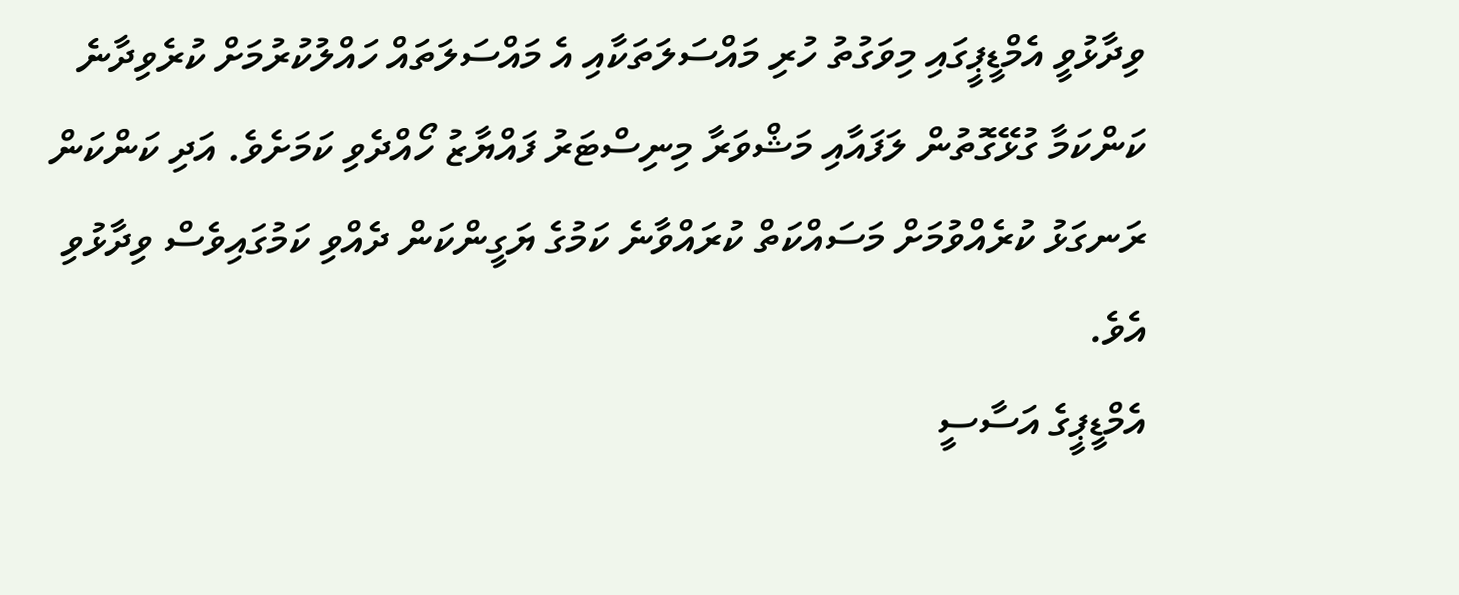ވިދާޅުވީ އެމްޑީޕީގައި މިވަގުތު ހުރި މައްސަލަތަކާއި އެ މައްސަލަތައް ހައްލުކުރުމަށް ކުރެވިދާނެ ކަންކަމާ ގުޅޭގޮތުން ލަފައާއި މަޝްވަރާ މިނިސްޓަރު ފައްޔާޒު ހޯއްދެވި ކަމަށެވެ. އަދި ކަންކަން ރަނގަޅު ކުރެއްވުމަށް މަސައްކަތް ކުރައްވާނެ ކަމުގެ ޔަގީންކަން ދެއްވި ކަމުގައިވެސް ވިދާޅުވި އެވެ.
އެމްޑީޕީގެ އަސާސީ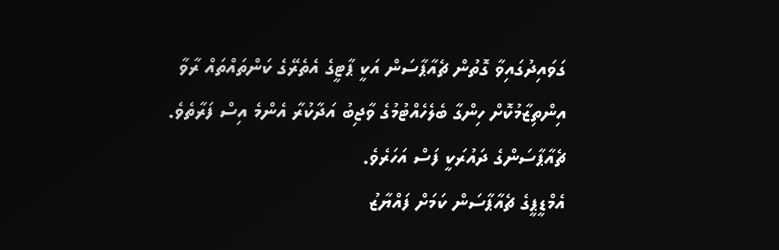ގަވައިދުގައިވާ ގޮތުން ޗެއާޕާސަން އަކީ ޕާޓީގެ އެތެރޭގެ ކަންތައްތައް ރާވާ އިންތިޒާމުކޮށް ހިންގާ ބެލެހެއްޓުމުގެ ވާޖިބު އަދާކުރާ އެންމެ އިސް ފަރާތެވެ. ޗެއާޕާސަންގެ ދައުރަކީ ފަސް އަހަރެވެ.
އެމްޑީޕީގެ ޗެއާޕާސަން ކަމަށް ފައްޔާޒު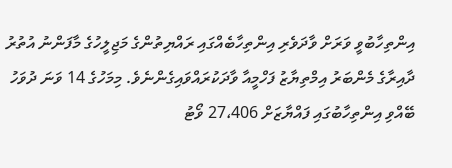އިންތިހާބުވީ ވަރަށް ވާދަވެރި އިންތިހާބެއްގައި ރައްޔިތުންގެ މަޖިލީހުގެ މާފަންނު އުތުރު ދާއިރާގެ މެންބަރު އިމްތިޔާޒު ފަހްމީއާ ވާދަކުރައްވައިގެންނެވެ. މިމަހުގެ 14 ވަނަ ދުވަހު ބޭއްވި އިންތިހާބުގައި ފައްޔާޒަށް 27،406 ވޯޓު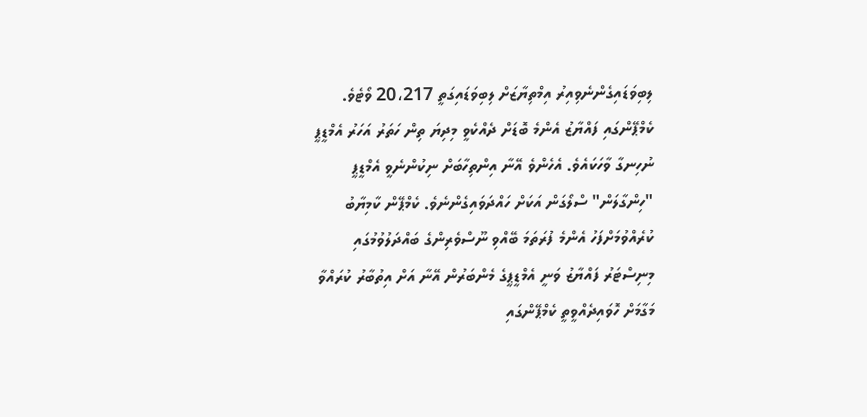ލިބިވަޑައިގެންނެވިއިރު އިމްތިޔާޒަށް ލިބިވަޑައިގަތީ 20،217 ވޯޓެވެ.
ކެމްޕޭންގައި ފައްޔާޒު އެންމެ ބޮޑަށް ދެއްކެވީ މިދިޔަ ތިން ހަތަރު އަހަރު އެމްޑީޕީ ނުހިނގާ ވާހަކައެވެ. އެހެންވެ އޭނާ އިންތިހާބަށް ނިކުންނެވީ އެމްޑީޕީ "ހިންގާލަން" ސްލޯގަން އަކަށް ހައްދަވައިގެންނެވެ. ކެމްޕޭން ކާމިޔާބު ކުރެއްވުމަށްފަހު އެންމެ ފުރަތަމަ ބޭއްވި ނޫސްވެރިންގެ ބައްދަލުވުމުގައި މިނިސްޓަރު ފައްޔާޒު ވަނީ އެމްޑީޕީގެ މެންބަރުން އޭނާ އަށް އިތުބާރު ކުރައްވާ މަގާމަށް ހޮވައިދެއްވީތީ ކެމްޕޭންގައި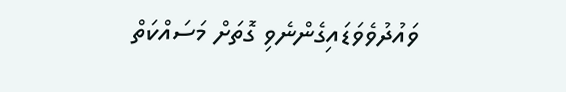ވައުދުވެވަޑައިގެންނެވި ގޮތަށް މަސައްކަތް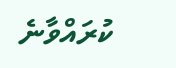ކުރައްވާނެ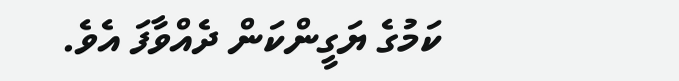ކަމުގެ ޔަގީންކަން ދެއްވާފަ އެވެ.